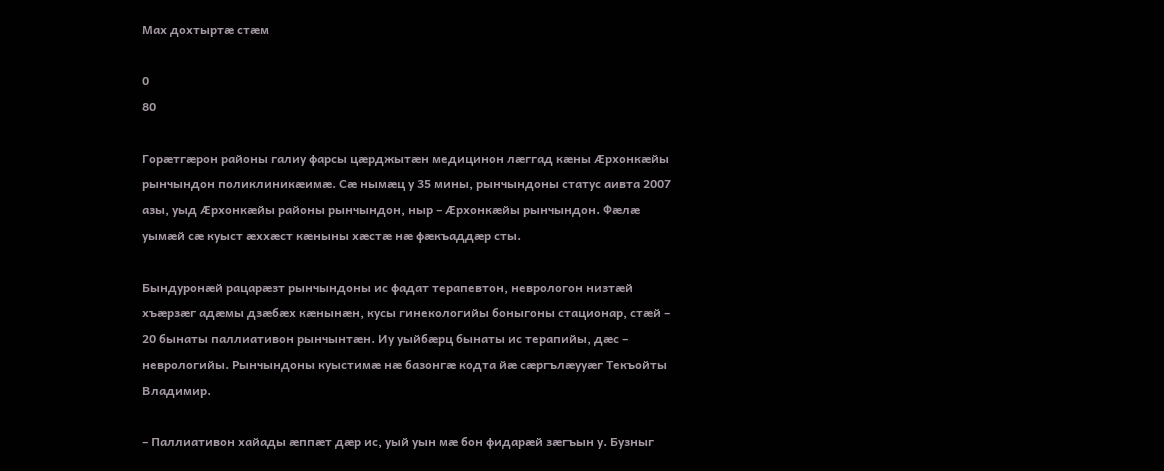Мах дохтыртæ стæм

0
80

Горæтгæрон районы галиу фарсы цæрджытæн медицинон лæггад кæны Æрхонкæйы рынчындон поликлиникæимæ. Сæ нымæц у 35 мины, рынчындоны статус аивта 2007 азы, уыд Æрхонкæйы районы рынчындон, ныр – Æрхонкæйы рынчындон. Фæлæ уымæй сæ куыст æххæст кæныны хæстæ нæ фæкъаддæр сты.

Бындуронæй рацарæзт рынчындоны ис фадат терапевтон, неврологон низтæй хъæрзæг адæмы дзæбæх кæнынæн, кусы гинекологийы боныгоны стационар, стæй – 20 бынаты паллиативон рынчынтæн. Иу уыйбæрц бынаты ис терапийы, дæс –
неврологийы. Рынчындоны куыстимæ нæ базонгæ кодта йæ сæргълæууæг Текъойты Владимир.

– Паллиативон хайады æппæт дæр ис, уый уын мæ бон фидарæй зæгъын у. Бузныг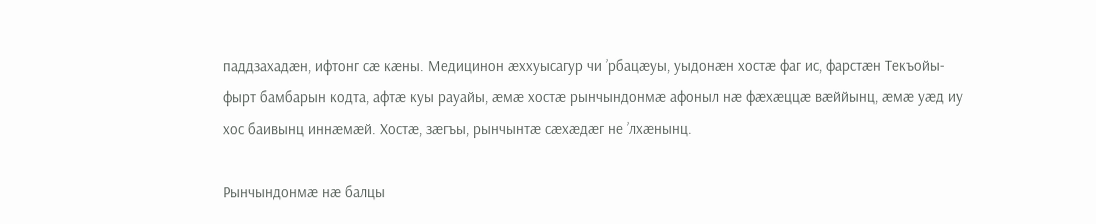паддзахадæн, ифтонг сæ кæны. Медицинон æххуысагур чи ’рбацæуы, уыдонæн хостæ фаг ис, фарстæн Текъойы-фырт бамбарын кодта, афтæ куы рауайы, æмæ хостæ рынчындонмæ афоныл нæ фæхæццæ вæййынц, æмæ уæд иу хос баивынц иннæмæй. Хостæ, зæгъы, рынчынтæ сæхæдæг не ’лхæнынц.

Рынчындонмæ нæ балцы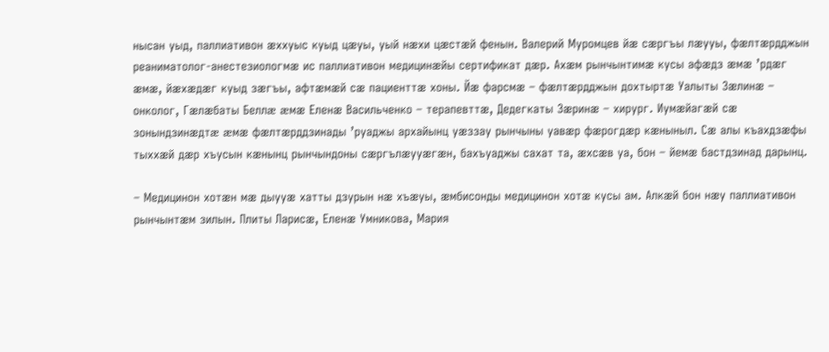нысан уыд, паллиативон æххуыс куыд цæуы, уый нæхи цæстæй фенын. Валерий Муромцев йæ сæргъы лæууы, фæлтæрдджын реаниматолог-анестезиологмæ ис паллиативон медицинæйы сертификат дæр. Ахæм рынчынтимæ кусы афæдз æмæ ’рдæг æмæ, йæхæдæг куыд зæгъы, афтæмæй сæ пациенттæ хоны. Йæ фарсмæ – фæлтæрдджын дохтыртæ Уалыты Зæлинæ – онколог, Гæлæбаты Беллæ æмæ Еленæ Васильченко – терапевттæ, Дедегкаты Зæринæ – хирург. Иумæйагæй сæ зонындзинæдтæ æмæ фæлтæрддзинады ’руаджы архайынц уæззау рынчыны уавæр фæрогдæр кæныныл. Сæ алы къахдзæфы тыххæй дæр хъусын кæнынц рынчындоны сæргълæууæгæн, бахъуаджы сахат та, æхсæв уа, бон – йемæ бастдзинад дарынц.

– Медицинон хотæн мæ дыууæ хатты дзурын нæ хъæуы, æмбисонды медицинон хотæ кусы ам. Алкæй бон нæу паллиативон рынчынтæм зилын. Плиты Ларисæ, Еленæ Умникова, Мария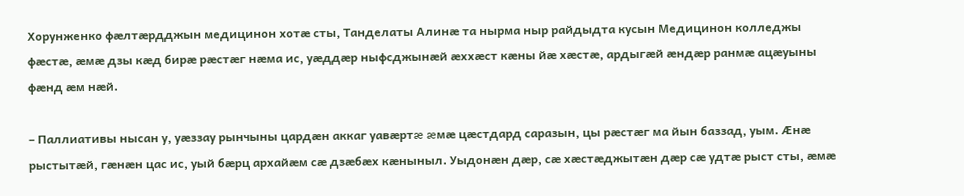Хорунженко фæлтæрдджын медицинон хотæ сты, Танделаты Алинæ та нырма ныр райдыдта кусын Медицинон колледжы фæстæ, æмæ дзы кæд бирæ рæстæг нæма ис, уæддæр ныфсджынæй æххæст кæны йæ хæстæ, ардыгæй æндæр ранмæ ацæуыны фæнд æм нæй.

– Паллиативы нысан у, уæззау рынчыны цардæн аккаг уавæртæ æмæ цæстдард саразын, цы рæстæг ма йын баззад, уым. Æнæ рыстытæй, гæнæн цас ис, уый бæрц архайæм сæ дзæбæх кæныныл. Уыдонæн дæр, сæ хæстæджытæн дæр сæ удтæ рыст сты, æмæ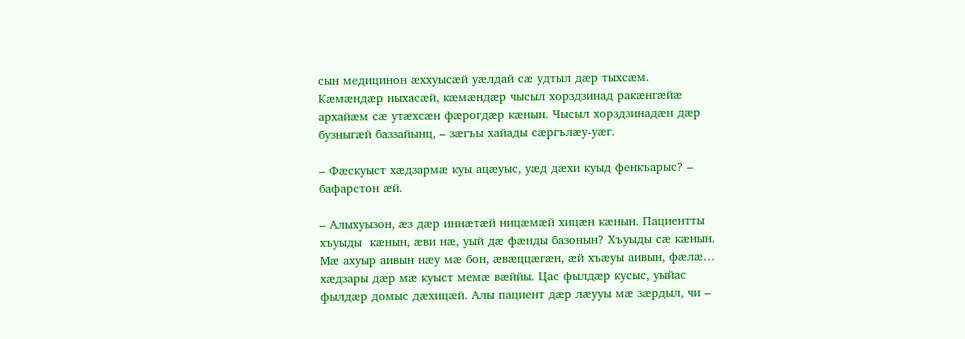сын медицинон æххуысæй уæлдай сæ удтыл дæр тыхсæм. Кæмæндæр ныхасæй, кæмæндæр чысыл хорздзинад ракæнгæйæ архайæм сæ утæхсæн фæрогдæр кæнын. Чысыл хорздзинадæн дæр бузныгæй баззайынц, – зæгъы хайады сæргълæу-уæг.

– Фæскуыст хæдзармæ куы ацæуыс, уæд дæхи куыд фенкъарыс? – бафарстон æй.

– Алыхуызон, æз дæр иннæтæй ницæмæй хицæн кæнын. Пациентты хъуыды  кæнын, æви нæ, уый дæ фæнды базонын? Хъуыды сæ кæнын. Мæ ахуыр аивын нæу мæ бон, æвæццæгæн, æй хъæуы аивын, фæлæ… хæдзары дæр мæ куыст мемæ вæййы. Цас фылдæр кусыс, уыйас фылдæр домыс дæхицæй. Алы пациент дæр лæууы мæ зæрдыл, чи –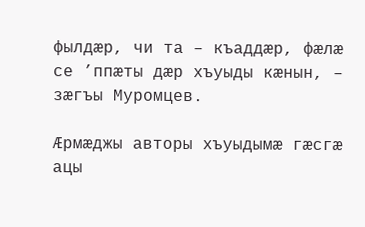фылдæр, чи та – къаддæр, фæлæ се ’ппæты дæр хъуыды кæнын, – зæгъы Муромцев.

Æрмæджы авторы хъуыдымæ гæсгæ ацы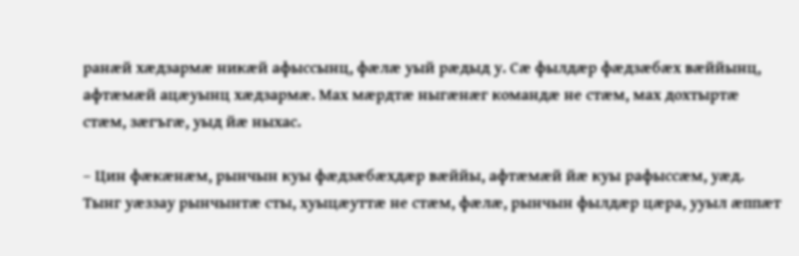ранæй хæдзармæ никæй афыссынц, фæлæ уый рæдыд у. Сæ фылдæр фæдзæбæх вæййынц, афтæмæй ацæуынц хæдзармæ. Мах мæрдтæ ныгæнæг командæ не стæм, мах дохтыртæ стæм, зæгъгæ, уыд йæ ныхас.

– Цин фæкæнæм, рынчын куы фæдзæбæхдæр вæййы, афтæмæй йæ куы рафыссæм, уæд. Тынг уæззау рынчынтæ сты, хуыцæуттæ не стæм, фæлæ, рынчын фылдæр цæра, ууыл æппæт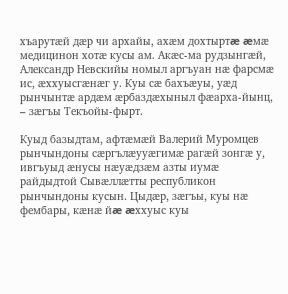хъарутæй дæр чи архайы, ахæм дохтыртæ æмæ медицинон хотæ кусы ам. Акæс-ма рудзынгæй, Александр Невскийы номыл аргъуан нæ фарсмæ ис, æххуысгæнæг у. Куы сæ бахъæуы, уæд рынчынтæ ардæм æрбаздæхыныл фæарха-йынц, – зæгъы Текъойы-фырт.

Куыд базыдтам, афтæмæй Валерий Муромцев рынчындоны сæргълæууæгимæ рагæй зонгæ у, ивгъуыд æнусы нæуæдзæм азты иумæ райдыдтой Сывæллæтты республикон рынчындоны кусын. Цыдæр, зæгъы, куы нæ фембары, кæнæ йæ æххуыс куы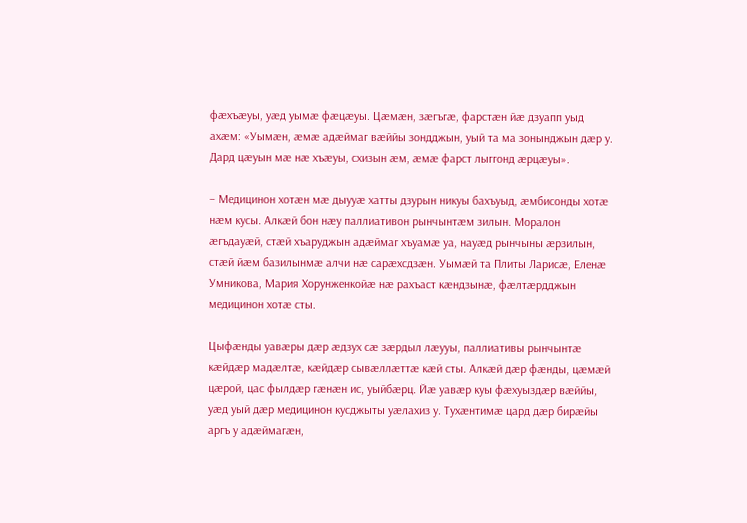фæхъæуы, уæд уымæ фæцæуы. Цæмæн, зæгъгæ, фарстæн йæ дзуапп уыд ахæм: «Уымæн, æмæ адæймаг вæййы зондджын, уый та ма зонынджын дæр у. Дард цæуын мæ нæ хъæуы, схизын æм, æмæ фарст лыггонд æрцæуы».

– Медицинон хотæн мæ дыууæ хатты дзурын никуы бахъуыд, æмбисонды хотæ нæм кусы. Алкæй бон нæу паллиативон рынчынтæм зилын. Моралон æгъдауæй, стæй хъаруджын адæймаг хъуамæ уа, науæд рынчыны æрзилын, стæй йæм базилынмæ алчи нæ сарæхсдзæн. Уымæй та Плиты Ларисæ, Еленæ Умникова, Мария Хорунженкойæ нæ рахъаст кæндзынæ, фæлтæрдджын медицинон хотæ сты.

Цыфæнды уавæры дæр æдзух сæ зæрдыл лæууы, паллиативы рынчынтæ кæйдæр мадæлтæ, кæйдæр сывæллæттæ кæй сты. Алкæй дæр фæнды, цæмæй цæрой, цас фылдæр гæнæн ис, уыйбæрц. Йæ уавæр куы фæхуыздæр вæййы, уæд уый дæр медицинон кусджыты уæлахиз у. Тухæнтимæ цард дæр бирæйы аргъ у адæймагæн,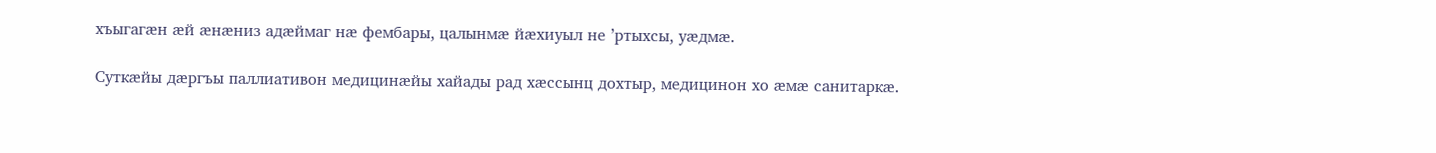хъыгагæн æй æнæниз адæймаг нæ фембары, цалынмæ йæхиуыл не ’ртыхсы, уæдмæ.

Суткæйы дæргъы паллиативон медицинæйы хайады рад хæссынц дохтыр, медицинон хо æмæ санитаркæ.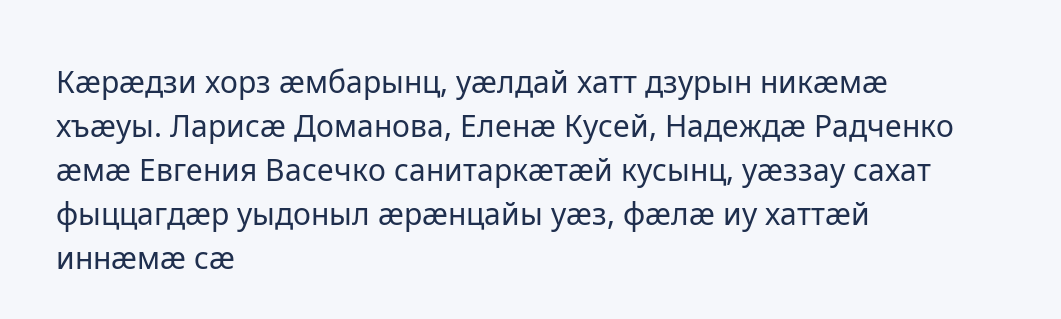Кæрæдзи хорз æмбарынц, уæлдай хатт дзурын никæмæ хъæуы. Ларисæ Доманова, Еленæ Кусей, Надеждæ Радченко æмæ Евгения Васечко санитаркæтæй кусынц, уæззау сахат фыццагдæр уыдоныл æрæнцайы уæз, фæлæ иу хаттæй иннæмæ сæ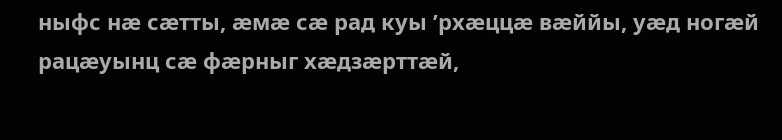ныфс нæ сæтты, æмæ сæ рад куы ’рхæццæ вæййы, уæд ногæй рацæуынц сæ фæрныг хæдзæрттæй,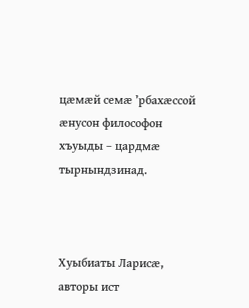цæмæй семæ ’рбахæссой æнусон философон хъуыды – цардмæ тырнындзинад.



Хуыбиаты Ларисæ,
авторы ист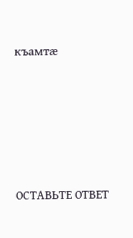къамтæ





ОСТАВЬТЕ ОТВЕТ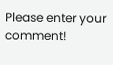Please enter your comment!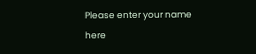Please enter your name here